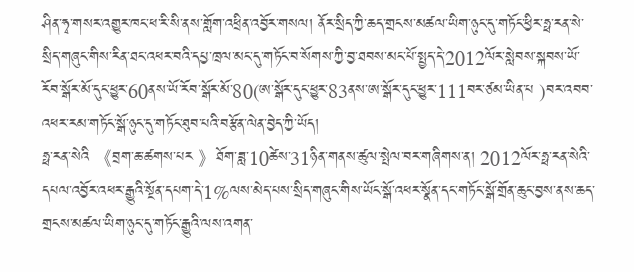ཤིན་ཧྭ་གསར་འགྱུར་ཁང་ཕ་རི་སི་ནས་གློག་འཕྲིན་འབྱོར་གསལ། ནོར་སྲིད་ཀྱི་ཆད་གྲངས་མཚལ་ཡིག་ཉུང་དུ་གཏོང་ཕྱིར་ཧྥ་རན་སེ་སྲིད་གཞུང་གིས་རིན་ཐང་འཕར་བའི་དཔྱ་ཁྲལ་མང་དུ་གཏོང་བ་སོགས་ཀྱི་བྱ་ཐབས་མང་པོ་སྤྱད་དེ་2012ལོར་སླེབས་སྐབས་ཡོ་རོབ་སྒོར་མོ་དུང་ཕྱུར་60ནས་ཡོ་རོབ་སྒོར་མོ་80(ཨ་སྒོར་དུང་ཕྱུར་83ནས་ཨ་སྒོར་དུང་ཕྱུར་111བར་ཙམ་ཡིན་པ )བར་འབབ་འཕར་རམ་གཏོང་སྒོ་ཉུང་དུ་གཏོང་ཐུབ་པའི་བརྩོན་ལེན་བྱེད་ཀྱི་ཡོད།
ཧྥ་རན་སེའི 《བྲག་ཆ་ཚགས་པར 》ཐོག་ཟླ་10ཚེས་31ཉིན་གནས་ཚུལ་སྤེལ་བར་གཞིགས་ན། 2012ལོར་ཧྥ་རན་སེའི་དཔལ་འབྱོར་འཕར་རྒྱུའི་སྔོན་དཔག་དེ་1%ལས་མེད་པས་སྲིད་གཞུང་གིས་ཡོང་སྒོ་འཕར་སྣོན་དང་གཏོང་སྒོ་གྲོན་ཆུང་བྱས་ནས་ཆད་གྲངས་མཚལ་ཡིག་ཉུང་དུ་གཏོང་རྒྱུའི་ལས་འགན་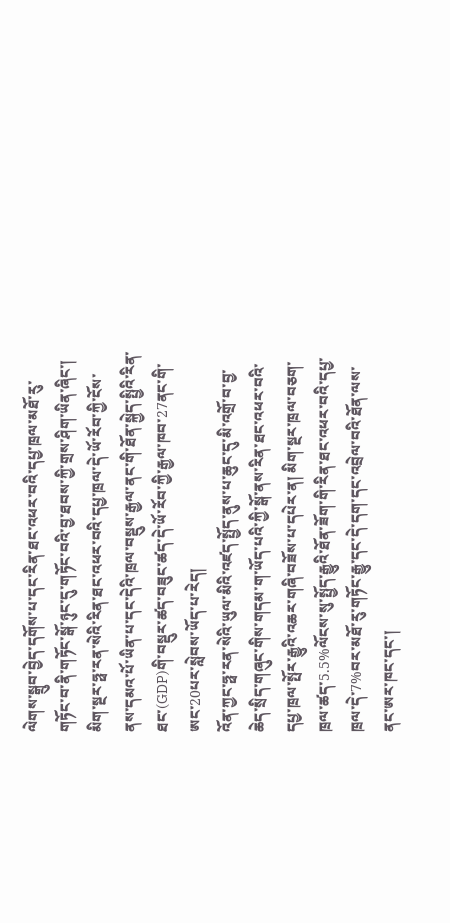ལེགས་སྒྲུབ་བྱེད་དགོས་པ་དང་རིན་ཐང་འཕར་བའི་དཔྱ་ཁྲལ་མཐོ་རུ་གཏོང་བ་ནི་གཏོང་སྒོ་ཉུང་དུ་གཏོང་བའི་བྱ་ཐབས་ཀྱི་གྲས་ཤིག་ཡིན་ཞིང་། མིག་སྔར་ཧྥ་རན་སེའི་རིན་ཐང་འཕར་བའི་དཔྱ་ཁྲལ་དེ་ཡོ་རོབ་ཀྱི་ངོས་ནས་དམའ་པོ་ཡིན་པ་དང་དེའི་ཁྲལ་བསྡུས་རྒྱལ་ནང་གི་ཐོན་སྐྱེད་སྤྱིའི་རིན་ཐང་(GDP)གི་བསྡུར་ཚད་བཟུང་ཚད་དེ་ཡོ་རོབ་ཀྱི་རྒྱལ་ཁབ་27ནང་གི་ཨང་20པར་སླེབས་ཡོད་པ་རེད།
འོན་ཀྱང་ཧྥ་རན་སེའི་ཡུལ་མིའི་འཛད་སྤྱོད་ནུས་པ་ཆུང་དུ་མི་འགྲོ་བ་བྱ་ཆེད་སྲིད་གཞུང་གིས་གདམ་ག་ཡོད་པའི་ཀྱི་སྒོ་ནས་རིན་ཐང་འཕར་བའི་དཔྱ་ཁྲལ་སྤོར་རྒྱུའི་འཆར་གཞི་བཟོས་པ་དཔེར་ན། མིག་སྔར་ཁྲལ་བཅག་ཁྲལ་ཚད་5.5%ལོངས་སུ་སྤྱོད་རྒྱུའི་ཐོན་ཟོག་གི་རིན་ཐང་འཕར་བའི་དཔྱ་ཁྲལ་དེ་7%བར་མཐོ་རུ་གཏོང་རྒྱུ་དང་དེ་དག་དང་འབྲེལ་བའི་ཐོན་ལས་ནང་ཨར་ཁང་དང་།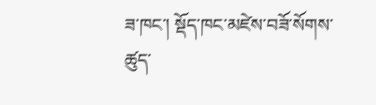ཟ་ཁང་། སྡོད་ཁང་མཛེས་བཟོ་སོགས་ཚུད་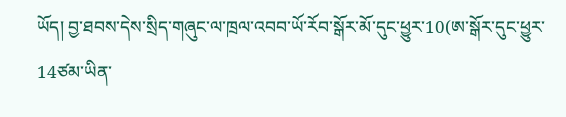ཡོད། བྱ་ཐབས་དེས་སྲིད་གཞུང་ལ་ཁྲལ་འབབ་ཡོ་རོབ་སྒོར་མོ་དུང་ཕྱུར་10(ཨ་སྒོར་དུང་ཕྱུར་14ཙམ་ཡིན་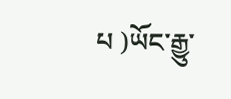པ )ཡོང་རྒྱུ་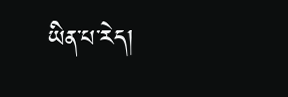ཡིན་པ་རེད།